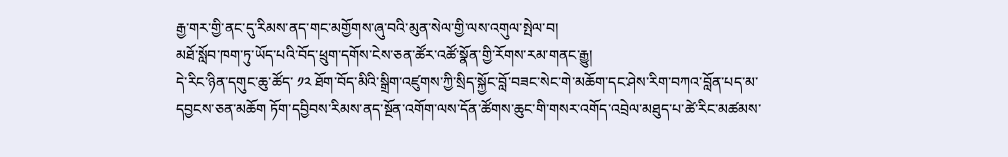རྒྱ་གར་གྱི་ནང་དུ་རིམས་ནད་གང་མགྱོགས་ཞུ་བའི་མུན་སེལ་གྱི་ལས་འགུལ་སྤེལ་བ།
མཐོ་སློབ་ཁག་ཏུ་ཡོད་པའི་བོད་ཕྲུག་དགོས་ངེས་ཅན་ཚོར་འཚོ་སྣོན་གྱི་རོགས་རམ་གནང་རྒྱུ།
དེ་རིང་ཉིན་དགུང་ཆུ་ཚོད་ ༡༢ ཐོག་བོད་མིའི་སྒྲིག་འཛུགས་ཀྱི་སྲིད་སྐྱོང་བློ་བཟང་སེང་གེ་མཆོག་དང་ཤེས་རིག་བཀའ་བློན་པད་མ་དབྱངས་ཅན་མཆོག ཏོག་དབྱིབས་རིམས་ནད་སྔོན་འགོག་ལས་དོན་ཚོགས་ཆུང་གི་གསར་འགོད་འབྲེལ་མཐུད་པ་ཚེ་རིང་མཚམས་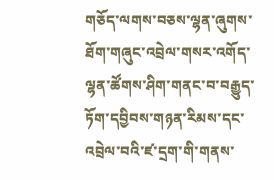གཅོད་ལགས་བཅས་ལྷན་ཞུགས་ཐོག་གཞུང་འབྲེལ་གསར་འགོད་ལྷན་ཚོགས་ཤིག་གནང་བ་བརྒྱུད་ཏོག་དབྱིབས་གཉན་རིམས་དང་འབྲེལ་བའི་ཛ་དྲག་གི་གནས་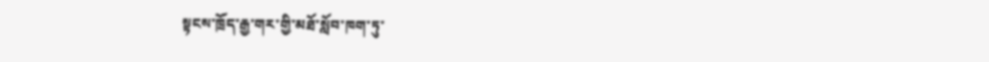སྟངས་ཁྲོད་རྒྱ་གར་གྱི་མཐོ་སློབ་ཁག་ཏུ་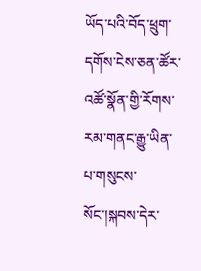ཡོད་པའི་བོད་ཕྲུག་དགོས་ངེས་ཅན་ཚོར་འཚོ་སྣོན་གྱི་རོགས་རམ་གནང་རྒྱུ་ཡིན་པ་གསུངས་སོང་།སྐབས་དེར་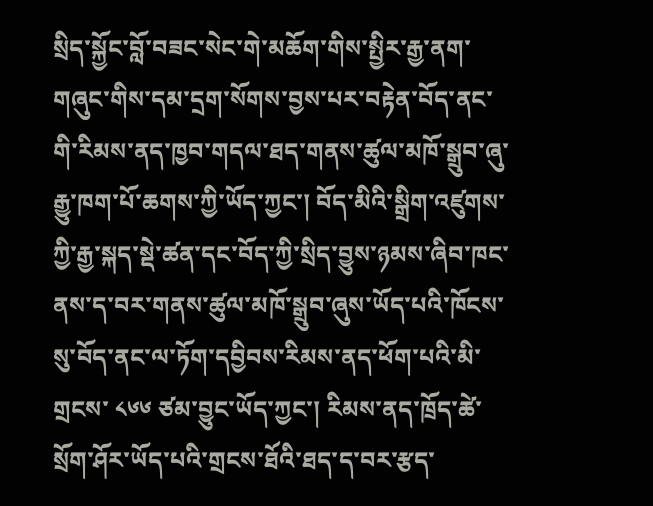སྲིད་སྐྱོང་བློ་བཟང་སེང་གེ་མཆོག་གིས་སྤྱིར་རྒྱ་ནག་གཞུང་གིས་དམ་དྲག་སོགས་བྱས་པར་བརྟེན་བོད་ནང་གི་རིམས་ནད་ཁྱབ་གདལ་ཐད་གནས་ཚུལ་མཁོ་སྒྲུབ་ཞུ་རྒྱུ་ཁག་པོ་ཆགས་ཀྱི་ཡོད་ཀྱང་། བོད་མིའི་སྒྲིག་འཛུགས་ཀྱི་རྒྱ་སྐད་སྡེ་ཚན་དང་བོད་ཀྱི་སྲིད་བྱུས་ཉམས་ཞིབ་ཁང་ནས་ད་བར་གནས་ཚུལ་མཁོ་སྒྲུབ་ཞུས་ཡོད་པའི་ཁོངས་སུ་བོད་ནང་ལ་ཏོག་དབྱིབས་རིམས་ནད་ཕོག་པའི་མི་གྲངས་ ༨༦༦ ཙམ་བྱུང་ཡོད་ཀྱང་། རིམས་ནད་ཁྲོད་ཚེ་སྲོག་ཤོར་ཡོད་པའི་གྲངས་ཐོའི་ཐད་ད་བར་རྩད་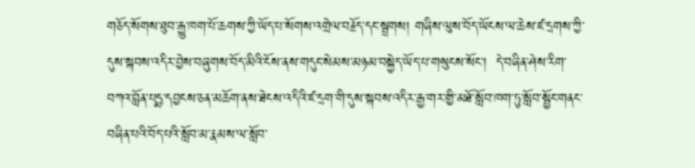གཅོད་སོགས་ཐུབ་རྒྱུ་ཁག་པོ་ཆགས་ཀྱི་ཡོད་པ་སོགས་འགྲེལ་བརྗོད་དང་སྦྲགས། གཞིས་ལུས་བོད་ཡོངས་ལ་ཆེས་ཛ་དྲགས་ཀྱི་དུས་སྐབས་འདིར་བྱེས་བཞུགས་བོད་མིའི་ངོས་ནས་གདུང་སེམས་མཉམ་བསྐྱེད་ཡོད་པ་གསུངས་སོང་།  དེ་བཞིན་ཤེས་རིག་བཀའ་བློན་པདྨ་དབྱངས་ཅན་མཆོག་ནས་ཐེངས་འདིའི་ཛ་དྲག་གི་དུས་སྐབས་འདིར་རྒྱ་གར་གྱི་མཐོ་སློབ་ཁག་ཏུ་སློབ་སྦྱོང་གནང་བཞིན་པའི་བོད་པའི་སློབ་མ་རྣམས་ལ་སློབ་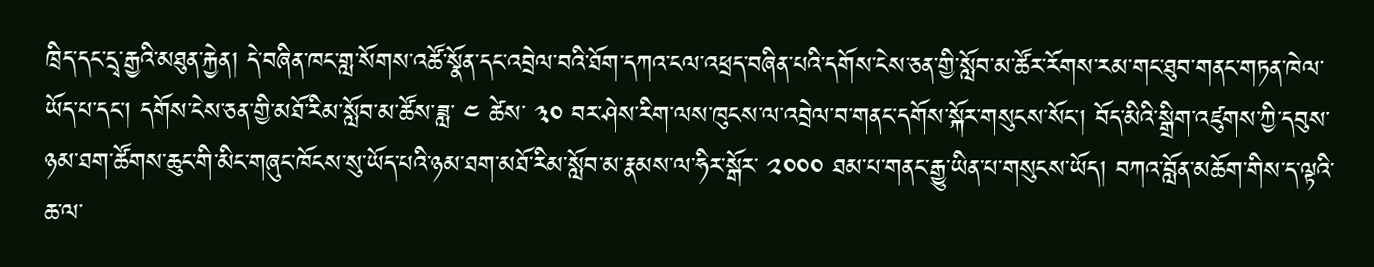ཁྲིད་དང་དྲྭ་རྒྱའི་མཐུན་རྐྱེན། དེ་བཞིན་ཁང་གླ་སོགས་འཚོ་སྣོན་དང་འབྲེལ་བའི་ཐོག་དཀའ་ངལ་འཕྲད་བཞིན་པའི་དགོས་ངེས་ཅན་གྱི་སློབ་མ་ཚོར་རོགས་རམ་གང་ཐུབ་གནང་གཏན་ཁེལ་ཡོད་པ་དང་། དགོས་ངེས་ཅན་གྱི་མཐོ་རིམ་སློབ་མ་ཚོས་ཟླ་ ༤ ཚེས་ ༣༠ བར་ཤེས་རིག་ལས་ཁུངས་ལ་འབྲེལ་བ་གནང་དགོས་སྐོར་གསུངས་སོང་། བོད་མིའི་སྒྲིག་འཛུགས་ཀྱི་དབུས་ཉམ་ཐག་ཚོགས་ཆུང་གི་མིང་གཞུང་ཁོངས་སུ་ཡོད་པའི་ཉམ་ཐག་མཐོ་རིམ་སློབ་མ་རྣམས་ལ་ཧིར་སྒོར་ ༢༠༠༠ ཐམ་པ་གནང་རྒྱུ་ཡིན་པ་གསུངས་ཡོད། བཀའ་བློན་མཆོག་གིས་ད་ལྟའི་ཆ་ལ་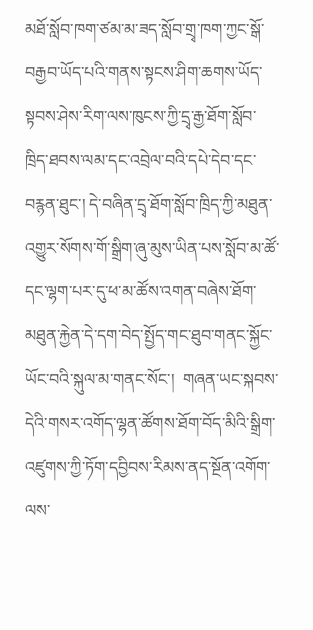མཐོ་སློབ་ཁག་ཙམ་མ་ཟད་སློབ་གྲྭ་ཁག་ཀྱང་སྒོ་བརྒྱབ་ཡོད་པའི་གནས་སྟངས་ཤིག་ཆགས་ཡོད་སྟབས་ཤེས་རིག་ལས་ཁུངས་ཀྱི་དྲྭ་རྒྱ་ཐོག་སློབ་ཁྲིད་ཐབས་ལམ་དང་འབྲེལ་བའི་དཔེ་དེབ་དང་བརྙན་ཐུང་། དེ་བཞིན་དྲྭ་ཐོག་སློབ་ཁྲིད་ཀྱི་མཐུན་འགྱུར་སོགས་གོ་སྒྲིག་ཞུ་མུས་ཡིན་པས་སློབ་མ་ཚོ་དང་ལྷག་པར་དུ་ཕ་མ་ཚོས་འགན་བཞེས་ཐོག་མཐུན་རྐྱེན་དེ་དག་བེད་སྤྱོད་གང་ཐུབ་གནང་སྐྱོང་ཡོང་བའི་སྐུལ་མ་གནང་སོང་།  གཞན་ཡང་སྐབས་དེའི་གསར་འགོད་ལྷན་ཚོགས་ཐོག་བོད་མིའི་སྒྲིག་འཛུགས་ཀྱི་ཏོག་དབྱིབས་རིམས་ནད་སྔོན་འགོག་ལས་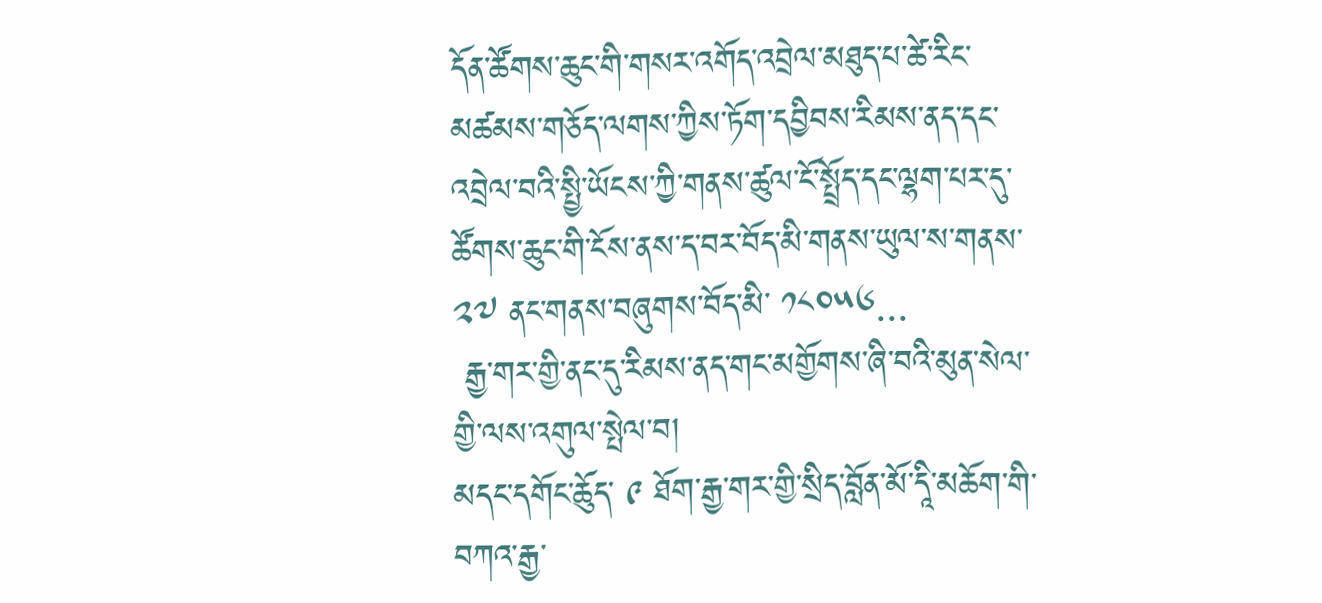དོན་ཚོགས་ཆུང་གི་གསར་འགོད་འབྲེལ་མཐུད་པ་ཚེ་རིང་མཚམས་གཅོད་ལགས་ཀྱིས་ཏོག་དབྱིབས་རིམས་ནད་དང་འབྲེལ་བའི་སྤྱི་ཡོངས་ཀྱི་གནས་ཚུལ་ངོ་སྤྲོད་དང་ལྷག་པར་དུ་ཚོགས་ཆུང་གི་ངོས་ནས་ད་བར་བོད་མི་གནས་ཡུལ་ས་གནས་ ༢༧ ནང་གནས་བཞུགས་བོད་མི་ ༡༨༠༥༦...
 རྒྱ་གར་གྱི་ནང་དུ་རིམས་ནད་གང་མགྱོགས་ཞི་བའི་མུན་སེལ་གྱི་ལས་འགུལ་སྤེལ་བ།
མདང་དགོང་ཆོུད་ ༩ ཐོག་རྒྱ་གར་གྱི་སྲིད་བློན་མོ་དཱི་མཆོག་གི་བཀའ་རྒྱ་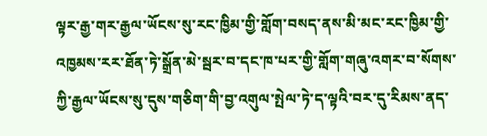ལྟར་རྒྱ་གར་རྒྱལ་ཡོངས་སུ་རང་ཁྱིམ་གྱི་གློག་བསད་ནས་མི་མང་རང་ཁྱིམ་གྱི་འཁྱམས་རར་ཐོན་ཏེ་སྒྲོན་མེ་སྦར་བ་དང་ཁ་པར་གྱི་གློག་གཞུ་འགར་བ་སོགས་ཀྱི་རྒྱལ་ཡོངས་སུ་དུས་གཅིག་གི་བྱ་འགུལ་སྤེལ་ཏེ་ད་ལྟའི་བར་དུ་རིམས་ནད་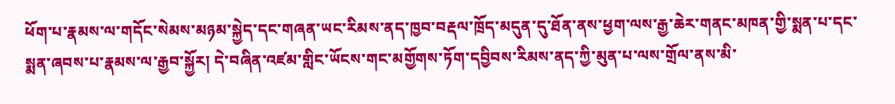ཕོག་པ་རྣམས་ལ་གདོང་སེམས་མཉམ་སྐྱེད་དང་གཞན་ཡང་རིམས་ནད་ཁྱབ་བརྡལ་ཁྲོད་མདུན་དུ་ཐོན་ནས་ཕྱག་ལས་རྒྱ་ཆེར་གནང་མཁན་གྱི་སྨན་པ་དང་སྨན་ཞབས་པ་རྣམས་ལ་རྒྱབ་སྐྱོར། དེ་བཞིན་འཛམ་གླིང་ཡོངས་གང་མགྱོགས་ཏོག་དབྱིབས་རིམས་ནད་ཀྱི་མུན་པ་ལས་གྲོལ་ནས་མི་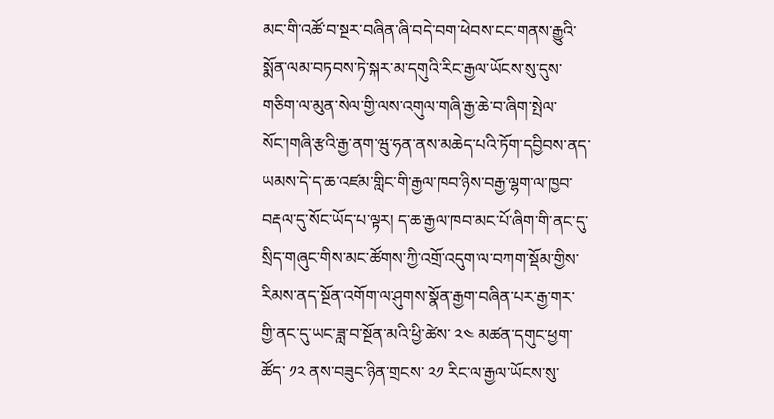མང་གི་འཚོ་བ་སྔར་བཞིན་ཞི་བདེ་བག་ཕེབས་ངང་གནས་རྒྱུའི་སྨོན་ལམ་བཏབས་ཏེ་སྐར་མ་དགུའི་རིང་རྒྱལ་ཡོངས་སུ་དུས་གཅིག་ལ་མུན་སེལ་གྱི་ལས་འགུལ་གཞི་རྒྱ་ཆེ་བ་ཞིག་སྤེལ་སོང་།གཞི་རྩའི་རྒྱ་ནག་ཝུ་ཧན་ནས་མཆེད་པའི་ཏོག་དབྱིབས་ནད་ཡམས་དེ་ད་ཆ་འཛམ་གླིང་གི་རྒྱལ་ཁབ་ཉིས་བརྒྱ་ལྷག་ལ་ཁྱབ་བརྡལ་དུ་སོང་ཡོད་པ་ལྟར། ད་ཆ་རྒྱལ་ཁབ་མང་པོ་ཞིག་གི་ནང་དུ་སྲིད་གཞུང་གིས་མང་ཚོགས་ཀྱི་འགྲོ་འདུག་ལ་བཀག་སྡོམ་གྱིས་རིམས་ནད་སྔོན་འགོག་ལ་ཤུགས་སྣོན་རྒྱག་བཞིན་པར་རྒྱ་གར་གྱི་ནང་དུ་ཡང་ཟླ་བ་སྔོན་མའི་ཕྱི་ཚེས་ ༢༤ མཚན་དགུང་ཕྱག་ཚོད་ ༡༢ ནས་བཟུང་ཉིན་གྲངས་ ༢༡ རིང་ལ་རྒྱལ་ཡོངས་སུ་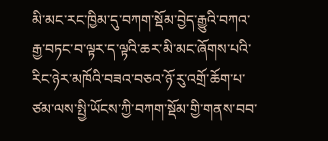མི་མང་རང་ཁྱིམ་དུ་བཀག་སྡོམ་བྱེད་རྒྱུའི་བཀའ་རྒྱ་བཏང་བ་ལྟར་ད་ལྟའི་ཆར་མི་མང་ཞོགས་པའི་རིང་ཉེར་མཁོའི་བཟའ་བཅའ་ཉོ་རུ་འགྲོ་ཆོག་པ་ཙམ་ལས་སྤྱི་ཡོངས་ཀྱི་བཀག་སྡོམ་གྱི་གནས་བབ་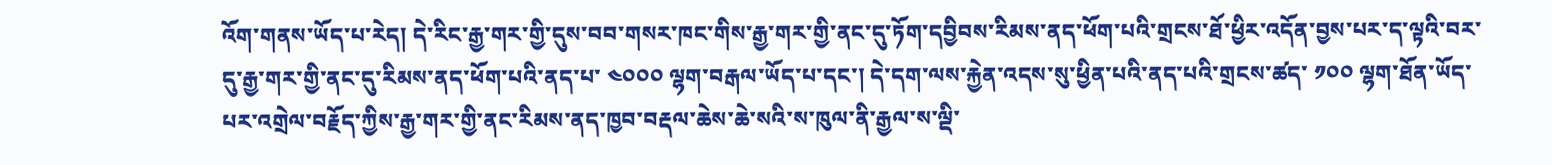འོག་གནས་ཡོད་པ་རེད། དེ་རིང་རྒྱ་གར་གྱི་དུས་བབ་གསར་ཁང་གིས་རྒྱ་གར་གྱི་ནང་དུ་ཏོག་དབྱིབས་རིམས་ནད་ཕོག་པའི་གྲངས་ཐོ་ཕྱིར་འདོན་བྱས་པར་ད་ལྟའི་བར་དུ་རྒྱ་གར་གྱི་ནང་དུ་རིམས་ནད་ཕོག་པའི་ནད་པ་ ༤༠༠༠ ལྷག་བརྒལ་ཡོད་པ་དང་། དེ་དག་ལས་རྐྱེན་འདས་སུ་ཕྱིན་པའི་ནད་པའི་གྲངས་ཚད་ ༡༠༠ ལྷག་ཐོན་ཡོད་པར་འགྲེལ་བརྗོད་ཀྱིས་རྒྱ་གར་གྱི་ནང་རིམས་ནད་ཁྱབ་བརྡལ་ཆེས་ཆེ་སའི་ས་ཁུལ་ནི་རྒྱལ་ས་ལྡི་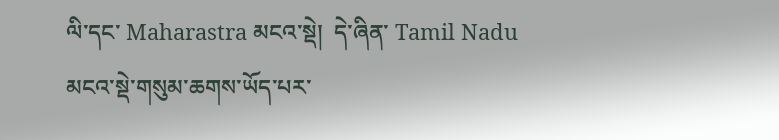ལི་དང་ Maharastra མངའ་སྡེ།  དེ་ཞིན་ Tamil Nadu མངའ་སྡེ་གསུམ་ཆགས་ཡོད་པར་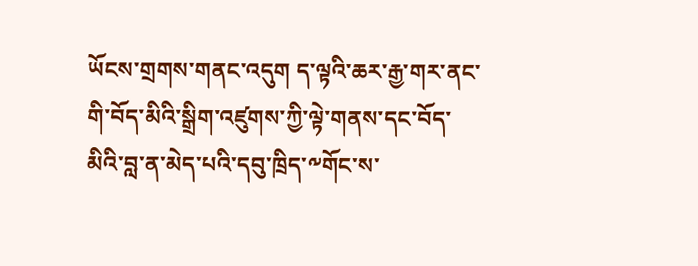ཡོངས་གྲགས་གནང་འདུག ད་ལྟའི་ཆར་རྒྱ་གར་ནང་གི་བོད་མིའི་སྒྲིག་འཛུགས་ཀྱི་ལྟེ་གནས་དང་བོད་མིའི་བླ་ན་མེད་པའི་དབུ་ཁྲིད་༸གོང་ས་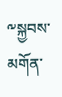༸སྐྱབས་མགོན་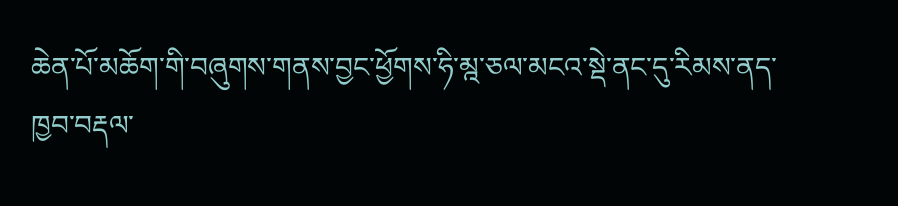ཆེན་པོ་མཆོག་གི་བཞུགས་གནས་བྱང་ཕྱོགས་ཧི་མྰ་ཅལ་མངའ་སྡེ་ནང་དུ་རིམས་ནད་ཁྱབ་བརྡལ་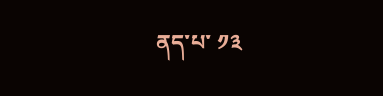ནད་པ་ ༡༣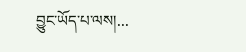བྱུང་ཡོད་པ་ལས།...